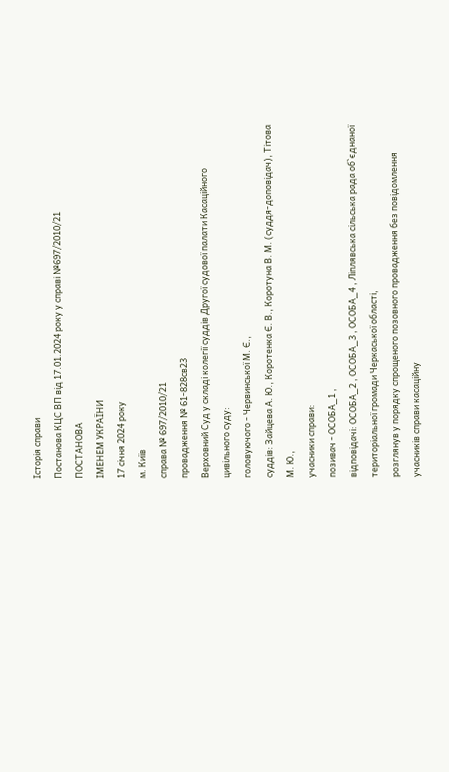Історія справи
Постанова КЦС ВП від 17.01.2024 року у справі №697/2010/21
ПОСТАНОВА
ІМЕНЕМ УКРАЇНИ
17 січня 2024 року
м. Київ
справа № 697/2010/21
провадження № 61-828св23
Верховний Суд у складі колегії суддів Другої судової палати Касаційного цивільного суду:
головуючого - Червинської М. Є.,
суддів: Зайцева А. Ю., Коротенка Є. В., Коротуна В. М. (суддя-доповідач), Тітова М. Ю.,
учасники справи:
позивач - ОСОБА_1 ,
відповідачі: ОСОБА_2 , ОСОБА_3 , ОСОБА_4 , Ліплявська сільська рада об`єднаної територіальної громади Черкаської області,
розглянув у порядку спрощеного позовного провадження без повідомлення учасників справи касаційну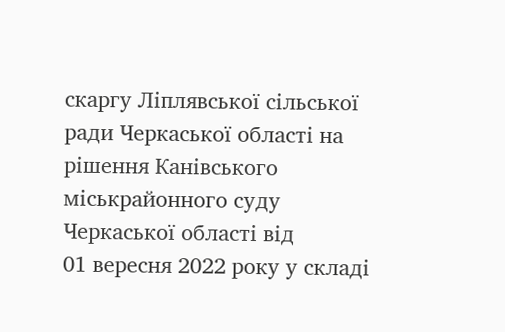скаргу Ліплявської сільської ради Черкаської області на рішення Канівського міськрайонного суду Черкаської області від
01 вересня 2022 року у складі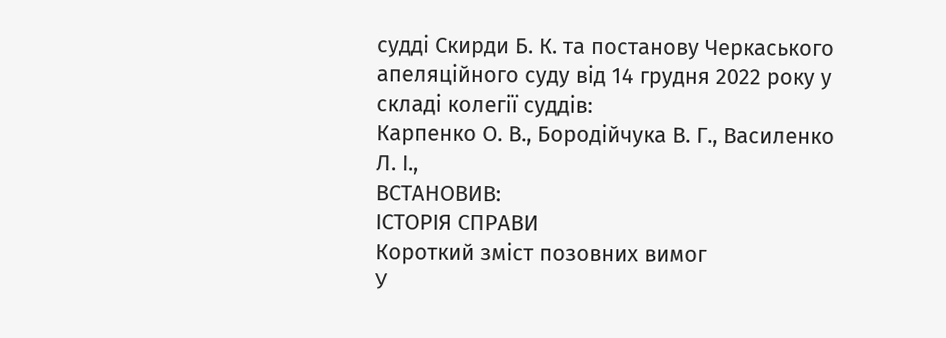судді Скирди Б. К. та постанову Черкаського апеляційного суду від 14 грудня 2022 року у складі колегії суддів:
Карпенко О. В., Бородійчука В. Г., Василенко Л. І.,
ВСТАНОВИВ:
ІСТОРІЯ СПРАВИ
Короткий зміст позовних вимог
У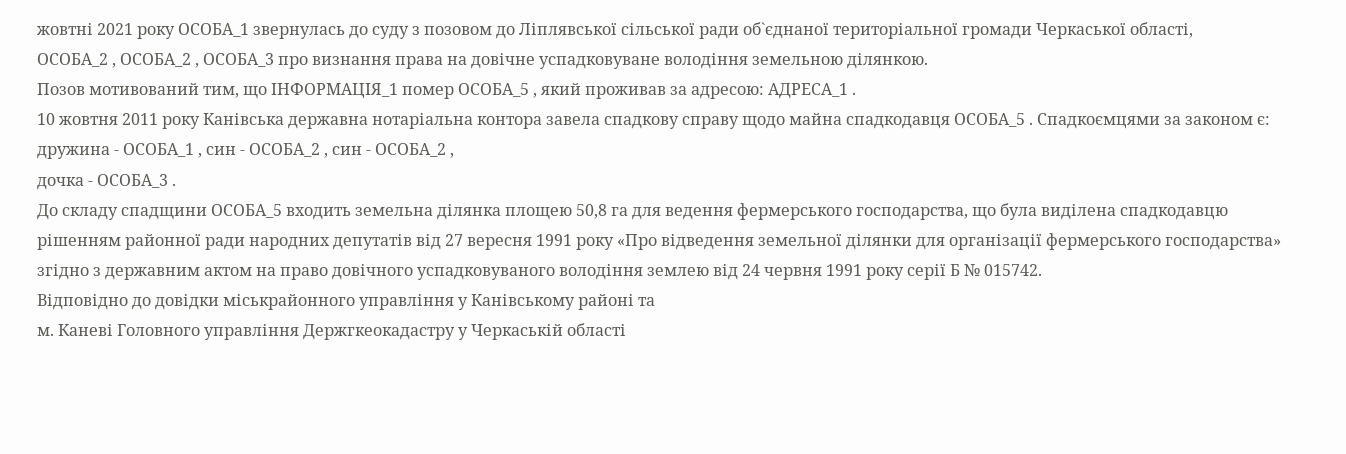жовтні 2021 року ОСОБА_1 звернулась до суду з позовом до Ліплявської сільської ради об`єднаної територіальної громади Черкаської області,
ОСОБА_2 , ОСОБА_2 , ОСОБА_3 про визнання права на довічне успадковуване володіння земельною ділянкою.
Позов мотивований тим, що ІНФОРМАЦІЯ_1 помер ОСОБА_5 , який проживав за адресою: АДРЕСА_1 .
10 жовтня 2011 року Канівська державна нотаріальна контора завела спадкову справу щодо майна спадкодавця ОСОБА_5 . Спадкоємцями за законом є: дружина - ОСОБА_1 , син - ОСОБА_2 , син - ОСОБА_2 ,
дочка - ОСОБА_3 .
До складу спадщини ОСОБА_5 входить земельна ділянка площею 50,8 га для ведення фермерського господарства, що була виділена спадкодавцю рішенням районної ради народних депутатів від 27 вересня 1991 року «Про відведення земельної ділянки для організації фермерського господарства» згідно з державним актом на право довічного успадковуваного володіння землею від 24 червня 1991 року серії Б № 015742.
Відповідно до довідки міськрайонного управління у Канівському районі та
м. Каневі Головного управління Держгкеокадастру у Черкаській області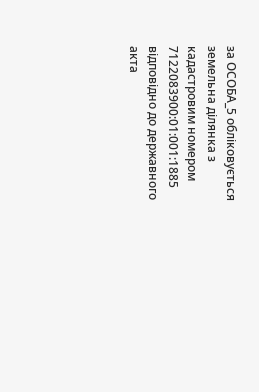за ОСОБА_5 обліковується земельна ділянка з кадастровим номером 7122083900:01:001:1885 відповідно до державного акта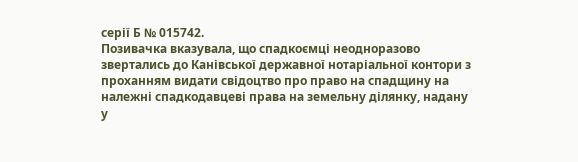серії Б № 015742.
Позивачка вказувала, що спадкоємці неодноразово звертались до Канівської державної нотаріальної контори з проханням видати свідоцтво про право на спадщину на належні спадкодавцеві права на земельну ділянку, надану
у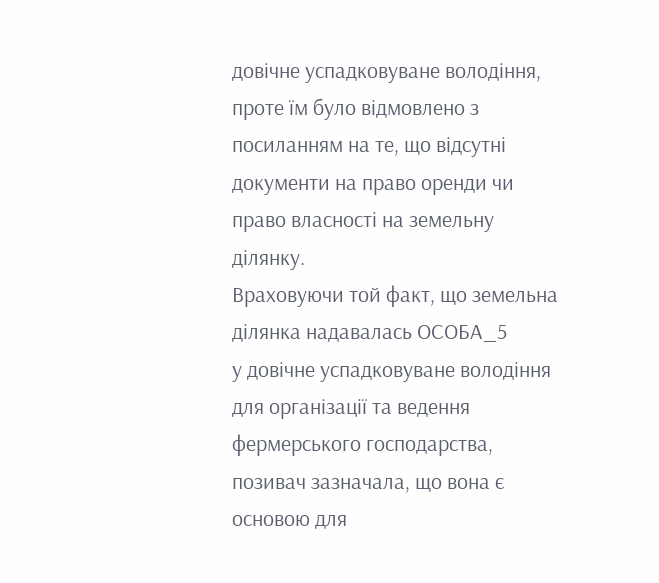довічне успадковуване володіння, проте їм було відмовлено з посиланням на те, що відсутні документи на право оренди чи право власності на земельну ділянку.
Враховуючи той факт, що земельна ділянка надавалась ОСОБА_5
у довічне успадковуване володіння для організації та ведення фермерського господарства, позивач зазначала, що вона є основою для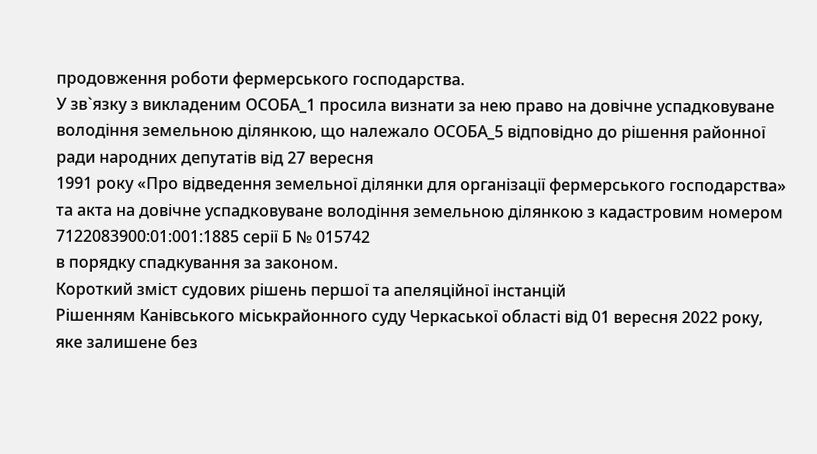продовження роботи фермерського господарства.
У зв`язку з викладеним ОСОБА_1 просила визнати за нею право на довічне успадковуване володіння земельною ділянкою, що належало ОСОБА_5 відповідно до рішення районної ради народних депутатів від 27 вересня
1991 року «Про відведення земельної ділянки для організації фермерського господарства» та акта на довічне успадковуване володіння земельною ділянкою з кадастровим номером 7122083900:01:001:1885 серії Б № 015742
в порядку спадкування за законом.
Короткий зміст судових рішень першої та апеляційної інстанцій
Рішенням Канівського міськрайонного суду Черкаської області від 01 вересня 2022 року, яке залишене без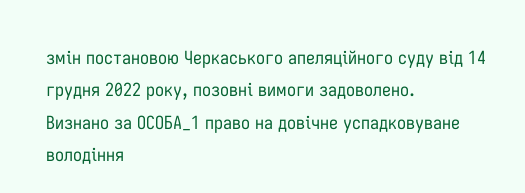змін постановою Черкаського апеляційного суду від 14 грудня 2022 року, позовні вимоги задоволено.
Визнано за ОСОБА_1 право на довічне успадковуване володіння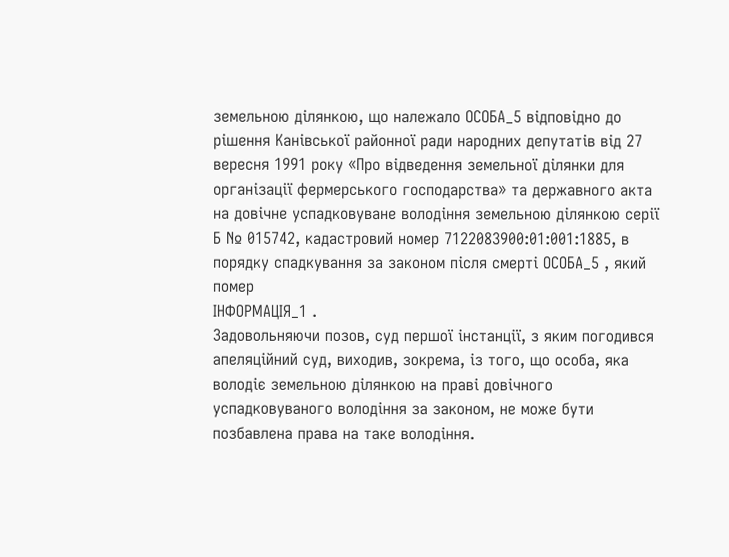земельною ділянкою, що належало ОСОБА_5 відповідно до рішення Канівської районної ради народних депутатів від 27 вересня 1991 року «Про відведення земельної ділянки для організації фермерського господарства» та державного акта на довічне успадковуване володіння земельною ділянкою серії Б № 015742, кадастровий номер 7122083900:01:001:1885, в порядку спадкування за законом після смерті ОСОБА_5 , який помер
ІНФОРМАЦІЯ_1 .
Задовольняючи позов, суд першої інстанції, з яким погодився апеляційний суд, виходив, зокрема, із того, що особа, яка володіє земельною ділянкою на праві довічного успадковуваного володіння за законом, не може бути позбавлена права на таке володіння.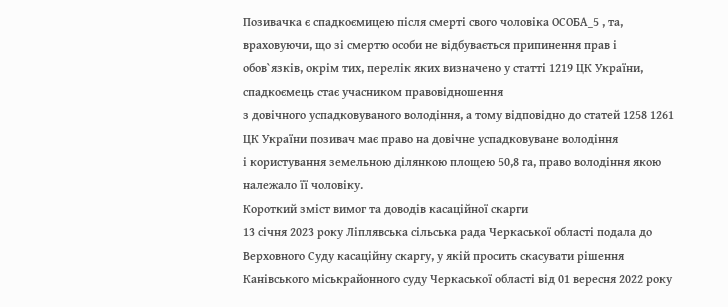Позивачка є спадкоємицею після смерті свого чоловіка ОСОБА_5 , та, враховуючи, що зі смертю особи не відбувається припинення прав і обов`язків, окрім тих, перелік яких визначено у статті 1219 ЦК України, спадкоємець стає учасником правовідношення
з довічного успадковуваного володіння, а тому відповідно до статей 1258 1261 ЦК України позивач має право на довічне успадковуване володіння
і користування земельною ділянкою площею 50,8 га, право володіння якою належало її чоловіку.
Короткий зміст вимог та доводів касаційної скарги
13 січня 2023 року Ліплявська сільська рада Черкаської області подала до Верховного Суду касаційну скаргу, у якій просить скасувати рішення Канівського міськрайонного суду Черкаської області від 01 вересня 2022 року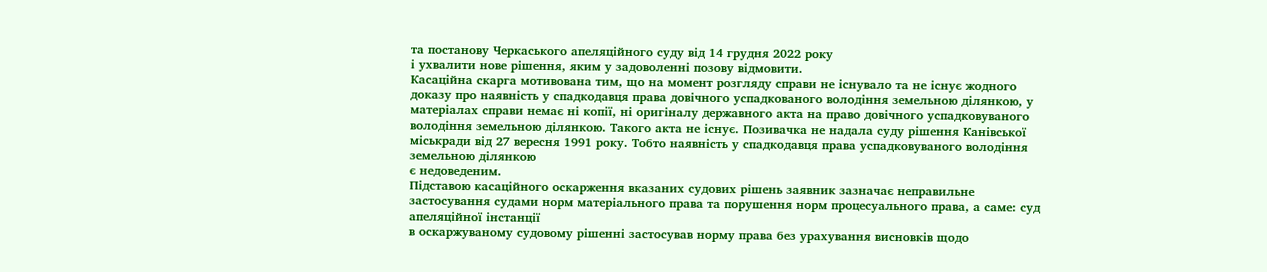та постанову Черкаського апеляційного суду від 14 грудня 2022 року
і ухвалити нове рішення, яким у задоволенні позову відмовити.
Касаційна скарга мотивована тим, що на момент розгляду справи не існувало та не існує жодного доказу про наявність у спадкодавця права довічного успадкованого володіння земельною ділянкою, у матеріалах справи немає ні копії, ні оригіналу державного акта на право довічного успадковуваного володіння земельною ділянкою. Такого акта не існує. Позивачка не надала суду рішення Канівської міськради від 27 вересня 1991 року. Тобто наявність у спадкодавця права успадковуваного володіння земельною ділянкою
є недоведеним.
Підставою касаційного оскарження вказаних судових рішень заявник зазначає неправильне застосування судами норм матеріального права та порушення норм процесуального права, а саме: суд апеляційної інстанції
в оскаржуваному судовому рішенні застосував норму права без урахування висновків щодо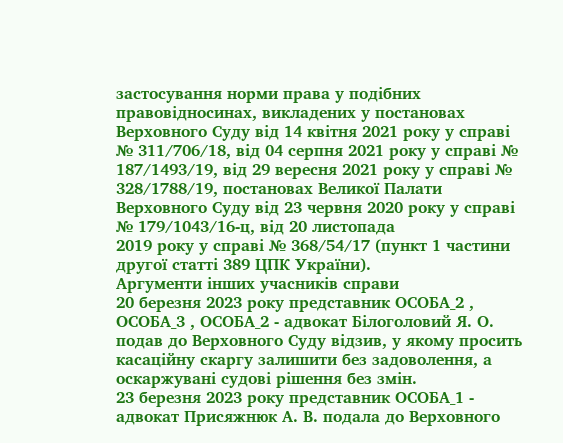застосування норми права у подібних правовідносинах, викладених у постановах Верховного Суду від 14 квітня 2021 року у справі
№ 311/706/18, від 04 серпня 2021 року у справі № 187/1493/19, від 29 вересня 2021 року у справі № 328/1788/19, постановах Великої Палати Верховного Суду від 23 червня 2020 року у справі № 179/1043/16-ц, від 20 листопада
2019 року у справі № 368/54/17 (пункт 1 частини другої статті 389 ЦПК України).
Аргументи інших учасників справи
20 березня 2023 року представник ОСОБА_2 , ОСОБА_3 , ОСОБА_2 - адвокат Білоголовий Я. О. подав до Верховного Суду відзив, у якому просить касаційну скаргу залишити без задоволення, а оскаржувані судові рішення без змін.
23 березня 2023 року представник ОСОБА_1 - адвокат Присяжнюк А. В. подала до Верховного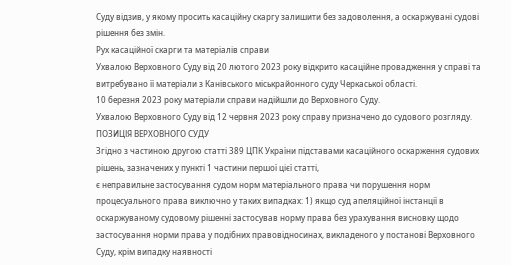Суду відзив, у якому просить касаційну скаргу залишити без задоволення, а оскаржувані судові рішення без змін.
Рух касаційної скарги та матеріалів справи
Ухвалою Верховного Суду від 20 лютого 2023 року відкрито касаційне провадження у справі та витребувано її матеріали з Канівського міськрайонного суду Черкаської області.
10 березня 2023 року матеріали справи надійшли до Верховного Суду.
Ухвалою Верховного Суду від 12 червня 2023 року справу призначено до судового розгляду.
ПОЗИЦІЯ ВЕРХОВНОГО СУДУ
Згідно з частиною другою статті 389 ЦПК України підставами касаційного оскарження судових рішень, зазначених у пункті 1 частини першої цієї статті,
є неправильне застосування судом норм матеріального права чи порушення норм процесуального права виключно у таких випадках: 1) якщо суд апеляційної інстанції в оскаржуваному судовому рішенні застосував норму права без урахування висновку щодо застосування норми права у подібних правовідносинах, викладеного у постанові Верховного Суду, крім випадку наявності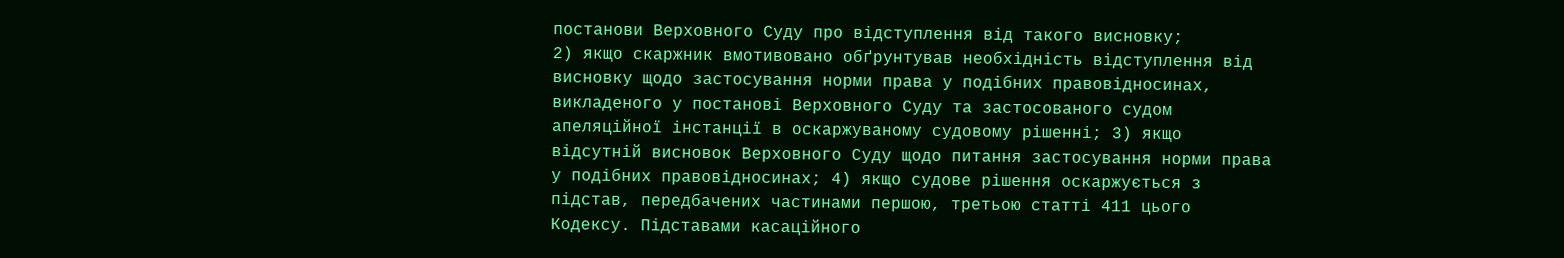постанови Верховного Суду про відступлення від такого висновку;
2) якщо скаржник вмотивовано обґрунтував необхідність відступлення від висновку щодо застосування норми права у подібних правовідносинах, викладеного у постанові Верховного Суду та застосованого судом апеляційної інстанції в оскаржуваному судовому рішенні; 3) якщо відсутній висновок Верховного Суду щодо питання застосування норми права у подібних правовідносинах; 4) якщо судове рішення оскаржується з підстав, передбачених частинами першою, третьою статті 411 цього Кодексу. Підставами касаційного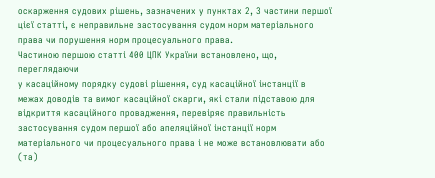оскарження судових рішень, зазначених у пунктах 2, 3 частини першої цієї статті, є неправильне застосування судом норм матеріального права чи порушення норм процесуального права.
Частиною першою статті 400 ЦПК України встановлено, що, переглядаючи
у касаційному порядку судові рішення, суд касаційної інстанції в межах доводів та вимог касаційної скарги, які стали підставою для відкриття касаційного провадження, перевіряє правильність застосування судом першої або апеляційної інстанції норм матеріального чи процесуального права і не може встановлювати або (та)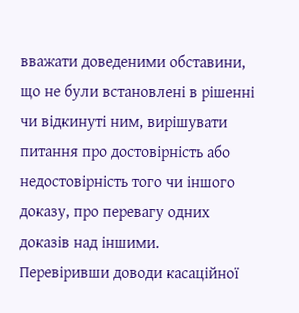вважати доведеними обставини, що не були встановлені в рішенні чи відкинуті ним, вирішувати питання про достовірність або недостовірність того чи іншого доказу, про перевагу одних доказів над іншими.
Перевіривши доводи касаційної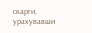скарги, урахувавши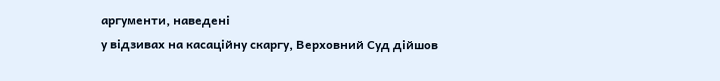аргументи, наведені
у відзивах на касаційну скаргу, Верховний Суд дійшов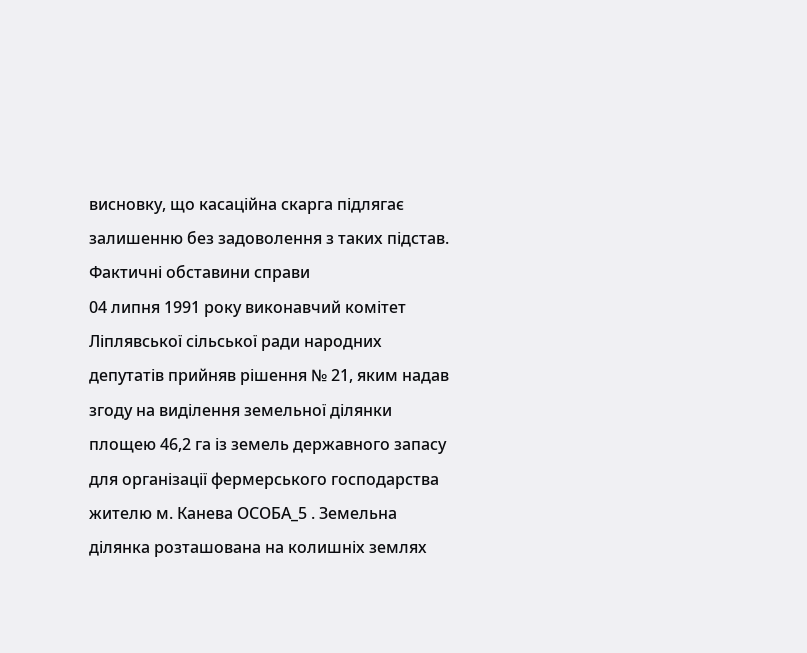висновку, що касаційна скарга підлягає залишенню без задоволення з таких підстав.
Фактичні обставини справи
04 липня 1991 року виконавчий комітет Ліплявської сільської ради народних депутатів прийняв рішення № 21, яким надав згоду на виділення земельної ділянки площею 46,2 га із земель державного запасу для організації фермерського господарства жителю м. Канева ОСОБА_5 . Земельна ділянка розташована на колишніх землях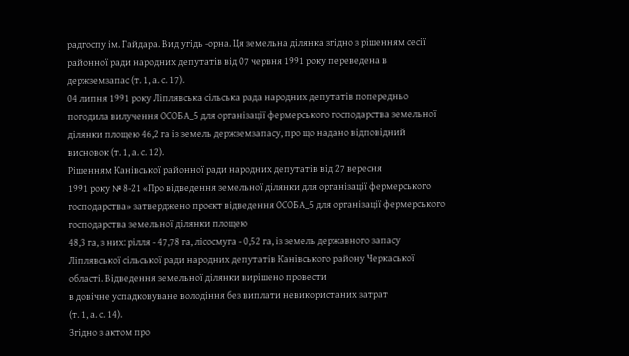радгоспу ім. Гайдара. Вид угідь -орна. Ця земельна ділянка згідно з рішенням сесії районної ради народних депутатів від 07 червня 1991 року переведена в держземзапас (т. 1, а. с. 17).
04 липня 1991 року Ліплявська сільська рада народних депутатів попередньо погодила вилучення ОСОБА_5 для організації фермерського господарства земельної ділянки площею 46,2 га із земель держземзапасу, про що надано відповідний висновок (т. 1, а. с. 12).
Рішенням Канівської районної ради народних депутатів від 27 вересня
1991 року № 8-21 «Про відведення земельної ділянки для організації фермерського господарства» затверджено проєкт відведення ОСОБА_5 для організації фермерського господарства земельної ділянки площею
48,3 га, з них: рілля - 47,78 га, лісосмуга - 0,52 га, із земель державного запасу Ліплявської сільської ради народних депутатів Канівського району Черкаської області. Відведення земельної ділянки вирішено провести
в довічне успадковуване володіння без виплати невикористаних затрат
(т. 1, а. с. 14).
Згідно з актом про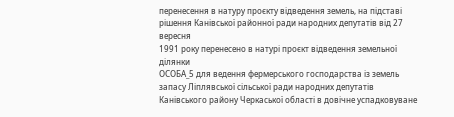перенесення в натуру проєкту відведення земель, на підставі рішення Канівської районної ради народних депутатів від 27 вересня
1991 року перенесено в натурі проєкт відведення земельної ділянки
ОСОБА_5 для ведення фермерського господарства із земель запасу Ліплявської сільської ради народних депутатів Канівського району Черкаської області в довічне успадковуване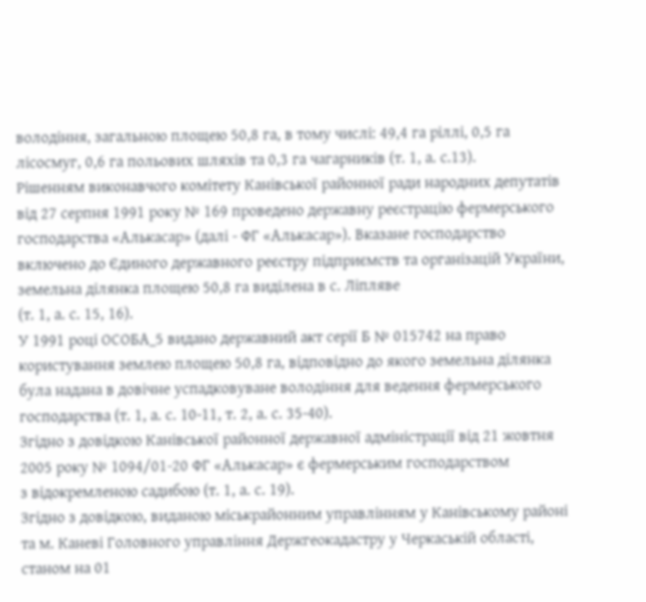володіння, загальною площею 50,8 га, в тому числі: 49,4 га ріллі, 0,5 га лісосмуг, 0,6 га польових шляхів та 0,3 га чагарників (т. 1, а. с.13).
Рішенням виконавчого комітету Канівської районної ради народних депутатів
від 27 серпня 1991 року № 169 проведено державну реєстрацію фермерського господарства «Алькасар» (далі - ФГ «Алькасар»). Вказане господарство включено до Єдиного державного реєстру підприємств та організацій України, земельна ділянка площею 50,8 га виділена в с. Ліпляве
(т. 1, а. с. 15, 16).
У 1991 році ОСОБА_5 видано державний акт серії Б № 015742 на право користування землею площею 50,8 га, відповідно до якого земельна ділянка була надана в довічне успадковуване володіння для ведення фермерського господарства (т. 1, а. с. 10-11, т. 2, а. с. 35-40).
Згідно з довідкою Канівської районної державної адміністрації від 21 жовтня
2005 року № 1094/01-20 ФГ «Алькасар» є фермерським господарством
з відокремленою садибою (т. 1, а. с. 19).
Згідно з довідкою, виданою міськрайонним управлінням у Канівському районі та м. Каневі Головного управління Держгеокадастру у Черкаській області, станом на 01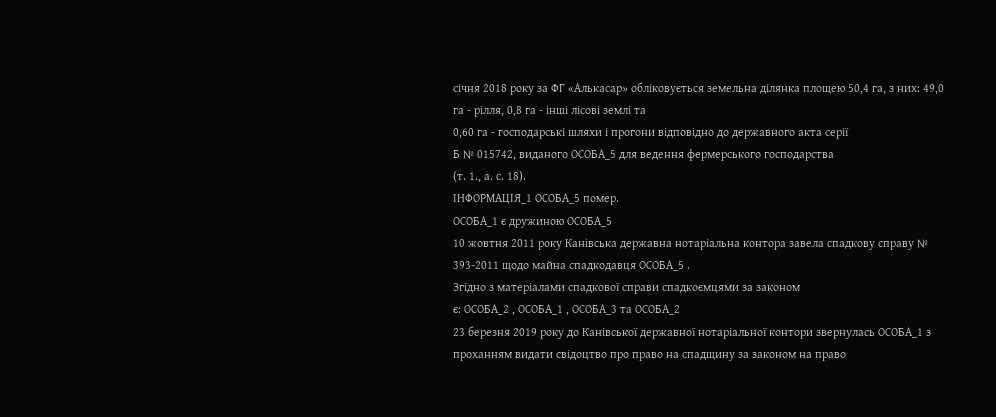січня 2018 року за ФГ «Алькасар» обліковується земельна ділянка площею 50,4 га, з них: 49,0 га - рілля, 0,8 га - інші лісові землі та
0,60 га - господарські шляхи і прогони відповідно до державного акта серії
Б № 015742, виданого ОСОБА_5 для ведення фермерського господарства
(т. 1., а. с. 18).
ІНФОРМАЦІЯ_1 ОСОБА_5 помер.
ОСОБА_1 є дружиною ОСОБА_5
10 жовтня 2011 року Канівська державна нотаріальна контора завела спадкову справу № 393-2011 щодо майна спадкодавця ОСОБА_5 .
Згідно з матеріалами спадкової справи спадкоємцями за законом
є: ОСОБА_2 , ОСОБА_1 , ОСОБА_3 та ОСОБА_2
23 березня 2019 року до Канівської державної нотаріальної контори звернулась ОСОБА_1 з проханням видати свідоцтво про право на спадщину за законом на право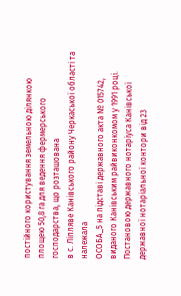постійного користування земельною ділянкою площею 50,8 га для ведення фермерського господарства, що розташована
в с. Ліпляве Канівського району Черкаської області та належала
ОСОБА_5 на підставі державного акта № 015742, виданого Канівським райвиконкомом у 1991 році.
Постановою державного нотаріуса Канівської державної нотаріальної контори від 23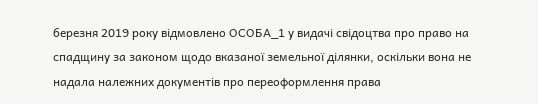березня 2019 року відмовлено ОСОБА_1 у видачі свідоцтва про право на спадщину за законом щодо вказаної земельної ділянки, оскільки вона не надала належних документів про переоформлення права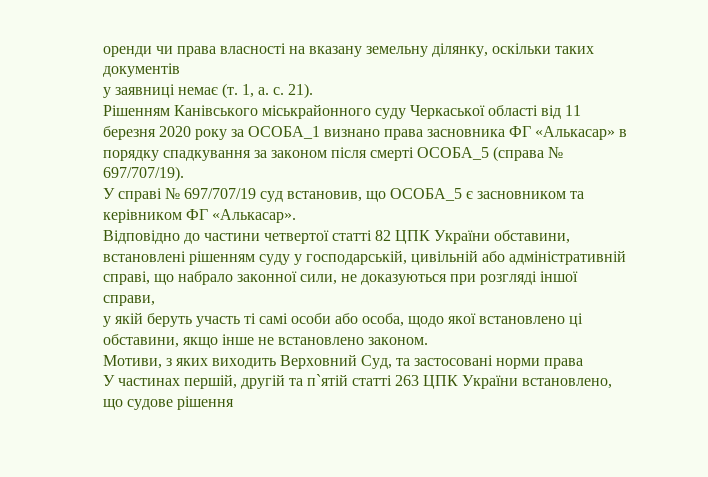оренди чи права власності на вказану земельну ділянку, оскільки таких документів
у заявниці немає (т. 1, а. с. 21).
Рішенням Канівського міськрайонного суду Черкаської області від 11 березня 2020 року за ОСОБА_1 визнано права засновника ФГ «Алькасар» в порядку спадкування за законом після смерті ОСОБА_5 (справа № 697/707/19).
У справі № 697/707/19 суд встановив, що ОСОБА_5 є засновником та керівником ФГ «Алькасар».
Відповідно до частини четвертої статті 82 ЦПК України обставини, встановлені рішенням суду у господарській, цивільній або адміністративній справі, що набрало законної сили, не доказуються при розгляді іншої справи,
у якій беруть участь ті самі особи або особа, щодо якої встановлено ці обставини, якщо інше не встановлено законом.
Мотиви, з яких виходить Верховний Суд, та застосовані норми права
У частинах першій, другій та п`ятій статті 263 ЦПК України встановлено, що судове рішення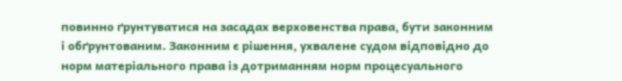повинно ґрунтуватися на засадах верховенства права, бути законним і обґрунтованим. Законним є рішення, ухвалене судом відповідно до норм матеріального права із дотриманням норм процесуального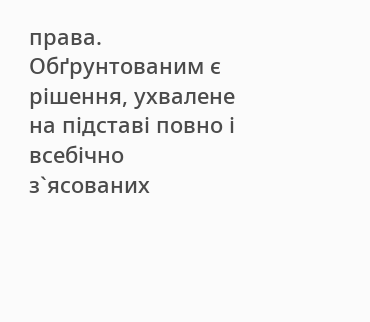права. Обґрунтованим є рішення, ухвалене на підставі повно і всебічно з`ясованих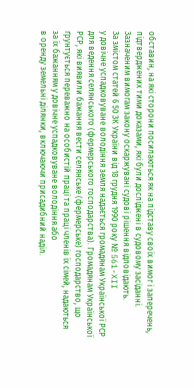обставин, на які сторони посилаються як на підставу своїх вимог і заперечень, підтверджених тими доказами, які були досліджені в судовому засіданні.
Зазначеним вимогам закону оскаржувані судові рішення відповідають.
За змістом статей 6 50 ЗК України від 18 грудня 1990 року № 561-XII
у довічне успадковуване володіння земля надається громадянам Української РСР для ведення селянського (фермерського господарства). Громадянам Української РСР, які виявили бажання вести селянське (фермерське) господарство, що ґрунтується переважно на особистій праці та праці членів їх сімей, надаються за їх бажанням у довічне успадковуване володіння або
в оренду земельні ділянки, включаючи присадибний наділ.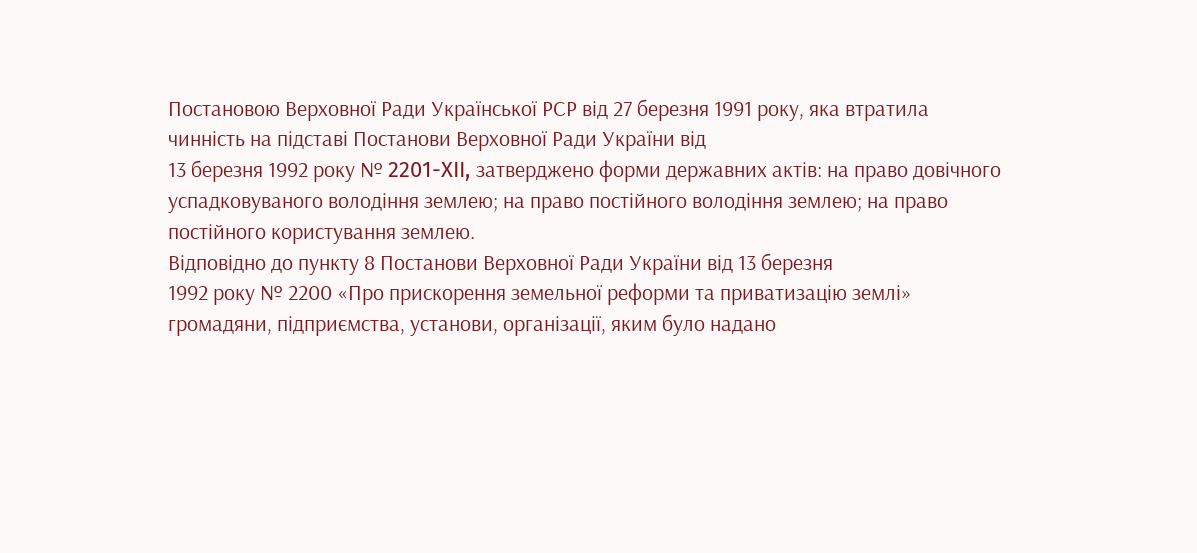Постановою Верховної Ради Української РСР від 27 березня 1991 року, яка втратила чинність на підставі Постанови Верховної Ради України від
13 березня 1992 року № 2201-XII, затверджено форми державних актів: на право довічного успадковуваного володіння землею; на право постійного володіння землею; на право постійного користування землею.
Відповідно до пункту 8 Постанови Верховної Ради України від 13 березня
1992 року № 2200 «Про прискорення земельної реформи та приватизацію землі» громадяни, підприємства, установи, організації, яким було надано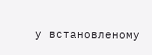у встановленому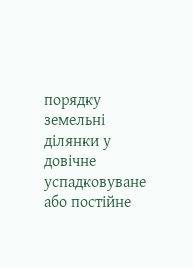порядку земельні ділянки у довічне успадковуване або постійне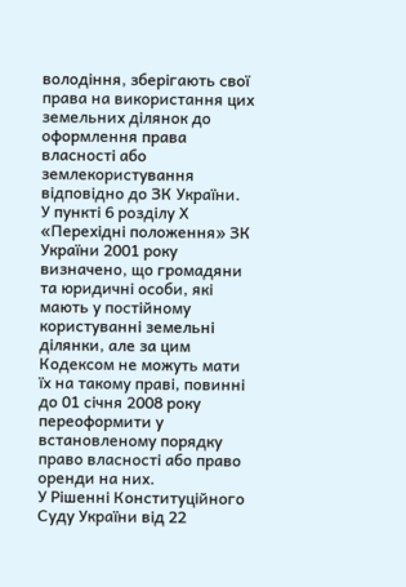володіння, зберігають свої права на використання цих земельних ділянок до оформлення права власності або землекористування відповідно до ЗК України.
У пункті 6 розділу Х «Перехідні положення» ЗК України 2001 року визначено, що громадяни та юридичні особи, які мають у постійному користуванні земельні ділянки, але за цим Кодексом не можуть мати їх на такому праві, повинні до 01 січня 2008 року переоформити у встановленому порядку право власності або право оренди на них.
У Рішенні Конституційного Суду України від 22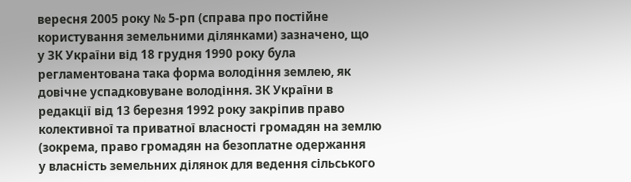вересня 2005 року № 5-рп (справа про постійне користування земельними ділянками) зазначено, що
у ЗК України від 18 грудня 1990 року була регламентована така форма володіння землею, як довічне успадковуване володіння. ЗК України в редакції від 13 березня 1992 року закріпив право колективної та приватної власності громадян на землю (зокрема, право громадян на безоплатне одержання
у власність земельних ділянок для ведення сільського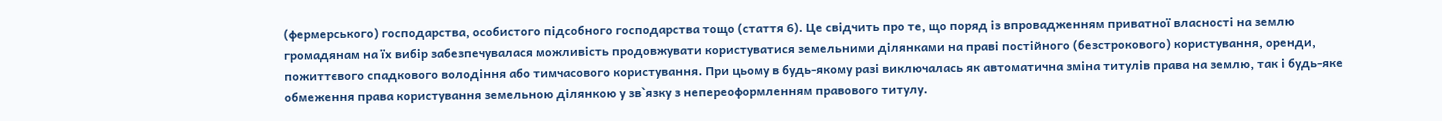(фермерського) господарства, особистого підсобного господарства тощо (стаття 6). Це свідчить про те, що поряд із впровадженням приватної власності на землю громадянам на їх вибір забезпечувалася можливість продовжувати користуватися земельними ділянками на праві постійного (безстрокового) користування, оренди, пожиттєвого спадкового володіння або тимчасового користування. При цьому в будь-якому разі виключалась як автоматична зміна титулів права на землю, так і будь-яке обмеження права користування земельною ділянкою у зв`язку з непереоформленням правового титулу.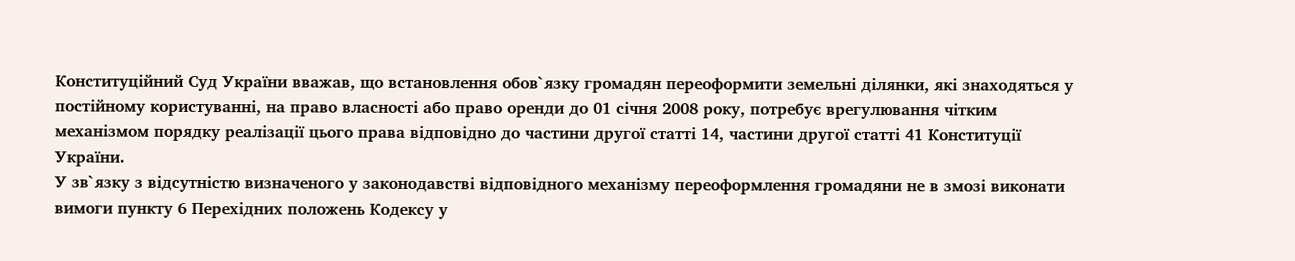Конституційний Суд України вважав, що встановлення обов`язку громадян переоформити земельні ділянки, які знаходяться у постійному користуванні, на право власності або право оренди до 01 січня 2008 року, потребує врегулювання чітким механізмом порядку реалізації цього права відповідно до частини другої статті 14, частини другої статті 41 Конституції України.
У зв`язку з відсутністю визначеного у законодавстві відповідного механізму переоформлення громадяни не в змозі виконати вимоги пункту 6 Перехідних положень Кодексу у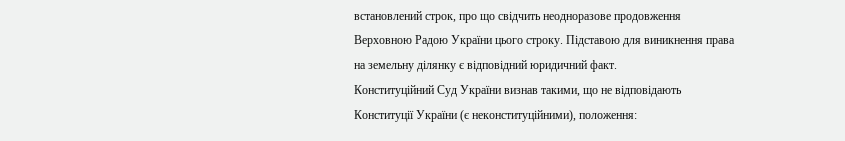встановлений строк, про що свідчить неодноразове продовження Верховною Радою України цього строку. Підставою для виникнення права на земельну ділянку є відповідний юридичний факт.
Конституційний Суд України визнав такими, що не відповідають Конституції України (є неконституційними), положення: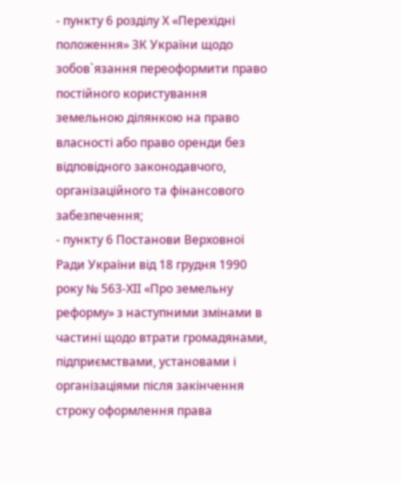- пункту 6 розділу Х «Перехідні положення» ЗК України щодо зобов`язання переоформити право постійного користування земельною ділянкою на право власності або право оренди без відповідного законодавчого, організаційного та фінансового забезпечення;
- пункту 6 Постанови Верховної Ради України від 18 грудня 1990 року № 563-ХII «Про земельну реформу» з наступними змінами в частині щодо втрати громадянами, підприємствами, установами і організаціями після закінчення строку оформлення права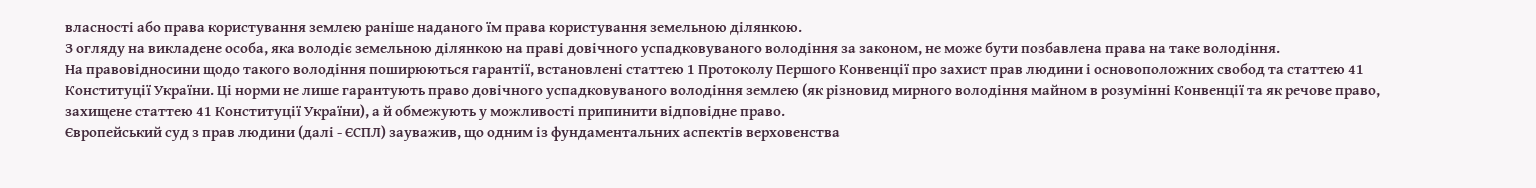власності або права користування землею раніше наданого їм права користування земельною ділянкою.
З огляду на викладене особа, яка володіє земельною ділянкою на праві довічного успадковуваного володіння за законом, не може бути позбавлена права на таке володіння.
На правовідносини щодо такого володіння поширюються гарантії, встановлені статтею 1 Протоколу Першого Конвенції про захист прав людини і основоположних свобод та статтею 41 Конституції України. Ці норми не лише гарантують право довічного успадковуваного володіння землею (як різновид мирного володіння майном в розумінні Конвенції та як речове право, захищене статтею 41 Конституції України), а й обмежують у можливості припинити відповідне право.
Європейський суд з прав людини (далі - ЄСПЛ) зауважив, що одним із фундаментальних аспектів верховенства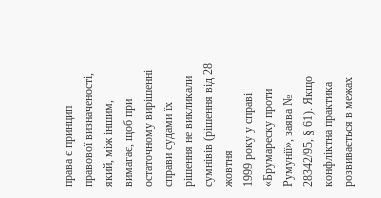права є принцип правової визначеності, який, між іншим, вимагає, щоб при остаточному вирішенні справи судами їх рішення не викликали сумнівів (рішення від 28 жовтня
1999 року у справі «Брумареску проти Румунії», заява № 28342/95, § 61). Якщо конфліктна практика розвивається в межах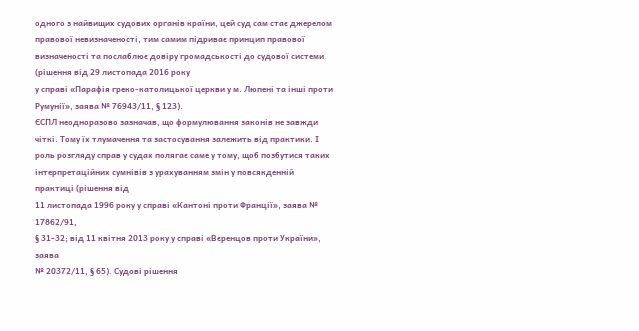одного з найвищих судових органів країни, цей суд сам стає джерелом правової невизначеності, тим самим підриває принцип правової визначеності та послаблює довіру громадськості до судової системи (рішення від 29 листопада 2016 року
у справі «Парафія греко-католицької церкви у м. Люпені та інші проти Румунії», заява № 76943/11, § 123).
ЄСПЛ неодноразово зазначав, що формулювання законів не завжди чіткі. Тому їх тлумачення та застосування залежить від практики. І роль розгляду справ у судах полягає саме у тому, щоб позбутися таких інтерпретаційних сумнівів з урахуванням змін у повсякденній практиці (рішення від
11 листопада 1996 року у справі «Кантоні проти Франції», заява № 17862/91,
§ 31-32; від 11 квітня 2013 року у справі «Вєренцов проти України», заява
№ 20372/11, § 65). Судові рішення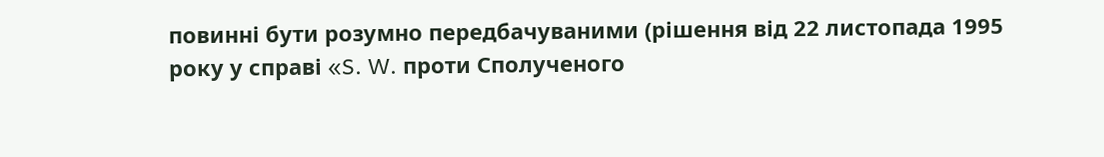повинні бути розумно передбачуваними (рішення від 22 листопада 1995 року у справі «S. W. проти Сполученого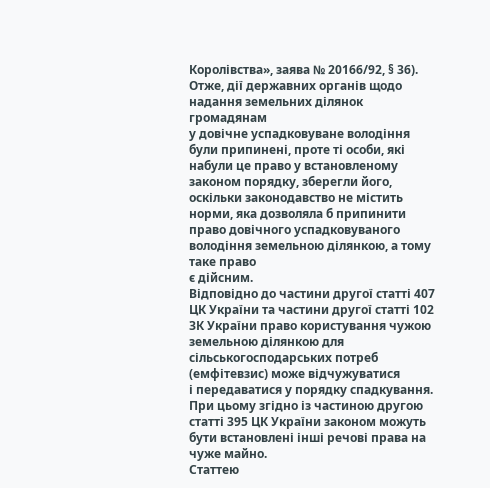Королівства», заява № 20166/92, § 36).
Отже, дії державних органів щодо надання земельних ділянок громадянам
у довічне успадковуване володіння були припинені, проте ті особи, які набули це право у встановленому законом порядку, зберегли його, оскільки законодавство не містить норми, яка дозволяла б припинити право довічного успадковуваного володіння земельною ділянкою, а тому таке право
є дійсним.
Відповідно до частини другої статті 407 ЦК України та частини другої статті 102 ЗК України право користування чужою земельною ділянкою для сільськогосподарських потреб (емфітевзис) може відчужуватися
і передаватися у порядку спадкування.
При цьому згідно із частиною другою статті 395 ЦК України законом можуть бути встановлені інші речові права на чуже майно.
Статтею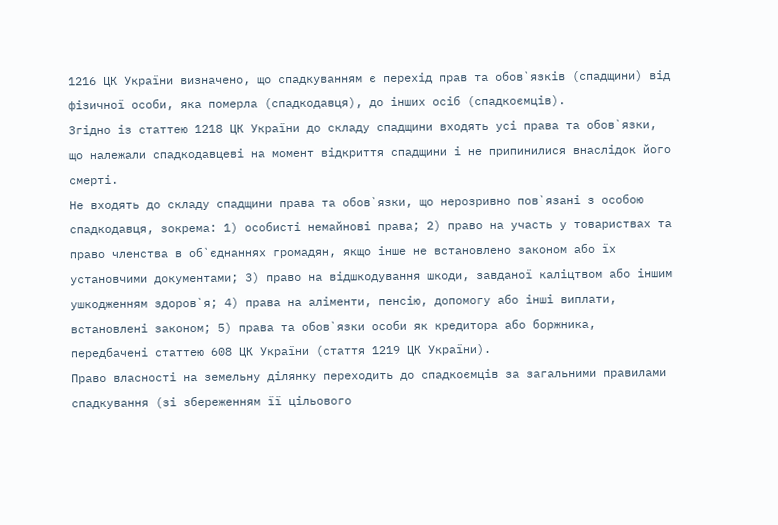1216 ЦК України визначено, що спадкуванням є перехід прав та обов`язків (спадщини) від фізичної особи, яка померла (спадкодавця), до інших осіб (спадкоємців).
Згідно із статтею 1218 ЦК України до складу спадщини входять усі права та обов`язки, що належали спадкодавцеві на момент відкриття спадщини і не припинилися внаслідок його смерті.
Не входять до складу спадщини права та обов`язки, що нерозривно пов`язані з особою спадкодавця, зокрема: 1) особисті немайнові права; 2) право на участь у товариствах та право членства в об`єднаннях громадян, якщо інше не встановлено законом або їх установчими документами; 3) право на відшкодування шкоди, завданої каліцтвом або іншим ушкодженням здоров`я; 4) права на аліменти, пенсію, допомогу або інші виплати, встановлені законом; 5) права та обов`язки особи як кредитора або боржника, передбачені статтею 608 ЦК України (стаття 1219 ЦК України).
Право власності на земельну ділянку переходить до спадкоємців за загальними правилами спадкування (зі збереженням її цільового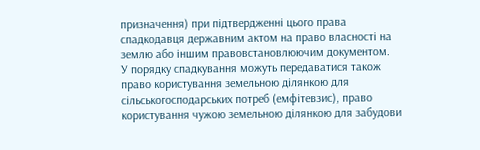призначення) при підтвердженні цього права спадкодавця державним актом на право власності на землю або іншим правовстановлюючим документом.
У порядку спадкування можуть передаватися також право користування земельною ділянкою для сільськогосподарських потреб (емфітевзис), право користування чужою земельною ділянкою для забудови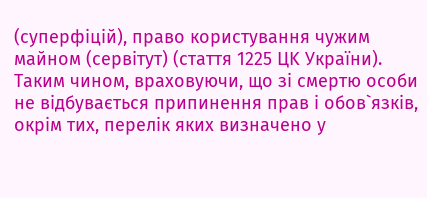(суперфіцій), право користування чужим майном (сервітут) (стаття 1225 ЦK України).
Таким чином, враховуючи, що зі смертю особи не відбувається припинення прав і обов`язків, окрім тих, перелік яких визначено у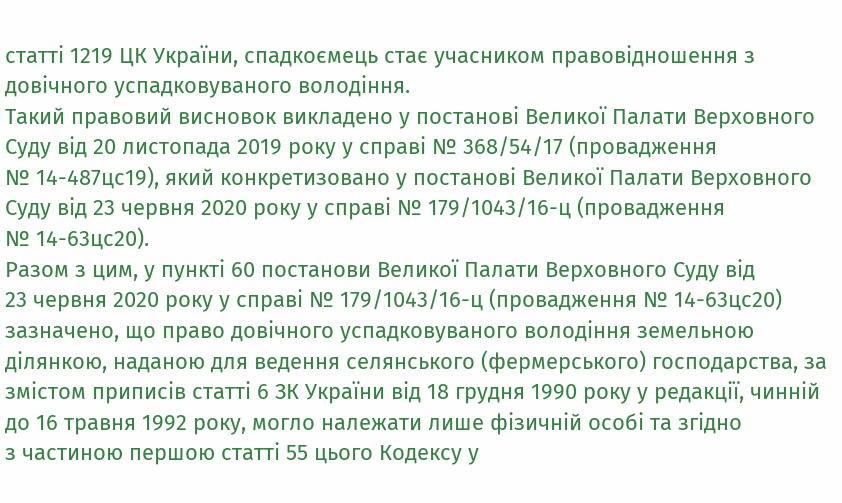статті 1219 ЦК України, спадкоємець стає учасником правовідношення з довічного успадковуваного володіння.
Такий правовий висновок викладено у постанові Великої Палати Верховного Суду від 20 листопада 2019 року у справі № 368/54/17 (провадження
№ 14-487цс19), який конкретизовано у постанові Великої Палати Верховного Суду від 23 червня 2020 року у справі № 179/1043/16-ц (провадження
№ 14-63цс20).
Разом з цим, у пункті 60 постанови Великої Палати Верховного Суду від
23 червня 2020 року у справі № 179/1043/16-ц (провадження № 14-63цс20) зазначено, що право довічного успадковуваного володіння земельною ділянкою, наданою для ведення селянського (фермерського) господарства, за змістом приписів статті 6 ЗК України від 18 грудня 1990 року у редакції, чинній до 16 травня 1992 року, могло належати лише фізичній особі та згідно
з частиною першою статті 55 цього Кодексу у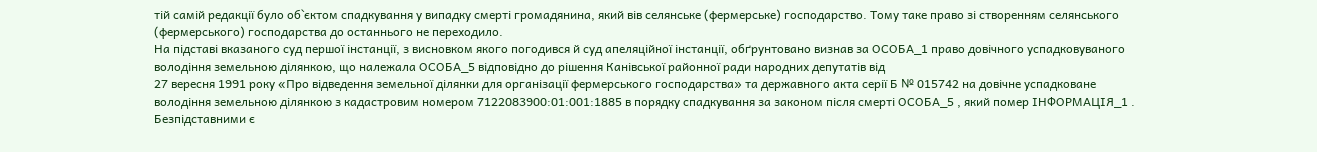тій самій редакції було об`єктом спадкування у випадку смерті громадянина, який вів селянське (фермерське) господарство. Тому таке право зі створенням селянського (фермерського) господарства до останнього не переходило.
На підставі вказаного суд першої інстанції, з висновком якого погодився й суд апеляційної інстанції, обґрунтовано визнав за ОСОБА_1 право довічного успадковуваного володіння земельною ділянкою, що належала ОСОБА_5 відповідно до рішення Канівської районної ради народних депутатів від
27 вересня 1991 року «Про відведення земельної ділянки для організації фермерського господарства» та державного акта серії Б № 015742 на довічне успадковане володіння земельною ділянкою з кадастровим номером 7122083900:01:001:1885 в порядку спадкування за законом після смерті ОСОБА_5 , який помер ІНФОРМАЦІЯ_1 .
Безпідставними є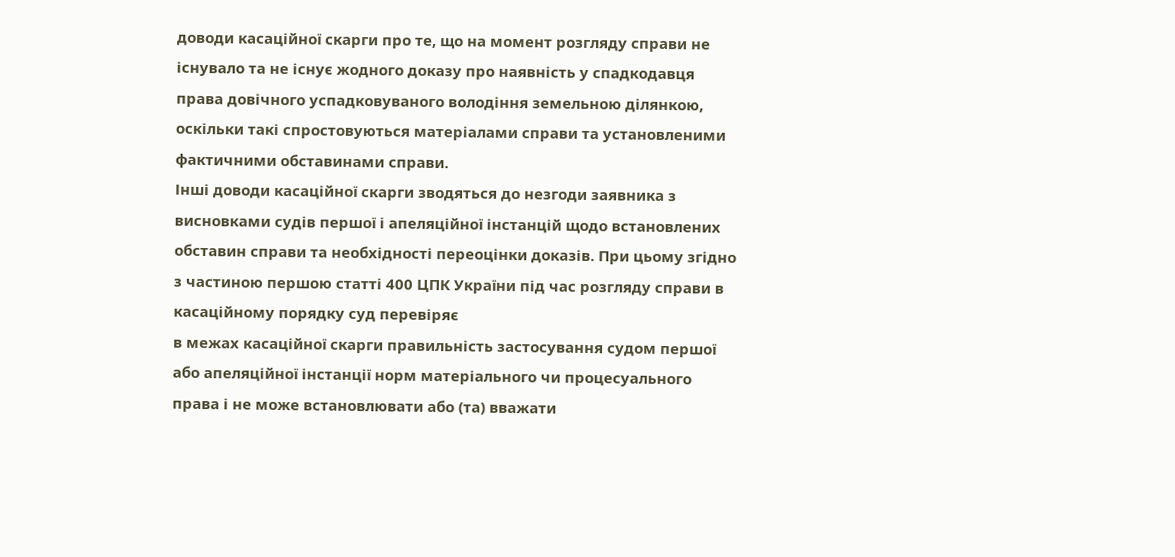доводи касаційної скарги про те, що на момент розгляду справи не існувало та не існує жодного доказу про наявність у спадкодавця права довічного успадковуваного володіння земельною ділянкою, оскільки такі спростовуються матеріалами справи та установленими фактичними обставинами справи.
Інші доводи касаційної скарги зводяться до незгоди заявника з висновками судів першої і апеляційної інстанцій щодо встановлених обставин справи та необхідності переоцінки доказів. При цьому згідно з частиною першою статті 400 ЦПК України під час розгляду справи в касаційному порядку суд перевіряє
в межах касаційної скарги правильність застосування судом першої або апеляційної інстанції норм матеріального чи процесуального права і не може встановлювати або (та) вважати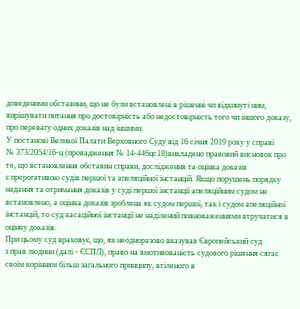доведеними обставини, що не були встановлені в рішенні чи відкинуті ним, вирішувати питання про достовірність або недостовірність того чи іншого доказу, про перевагу одних доказів над іншими.
У постанові Великої Палати Верховного Суду від 16 січня 2019 року у справі
№ 373/2054/16-ц (провадження № 14-446цс18)викладено правовий висновок про те, що встановлення обставин справи, дослідження та оцінка доказів
є прерогативою судів першої та апеляційної інстанцій. Якщо порушень порядку надання та отримання доказів у суді першої інстанції апеляційним судом не встановлено, а оцінка доказів зроблена як судом першої, так і судом апеляційної інстанцій, то суд касаційної інстанції не наділений повноваженнями втручатися в оцінку доказів.
При цьому суд враховує, що, як неодноразово вказував Європейський суд
з прав людини (далі - ЄСПЛ), право на вмотивованість судового рішення сягає своїм корінням більш загального принципу, втіленого в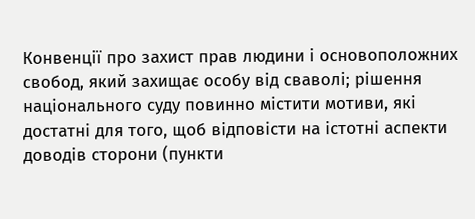Конвенції про захист прав людини і основоположних свобод, який захищає особу від сваволі; рішення національного суду повинно містити мотиви, які достатні для того, щоб відповісти на істотні аспекти доводів сторони (пункти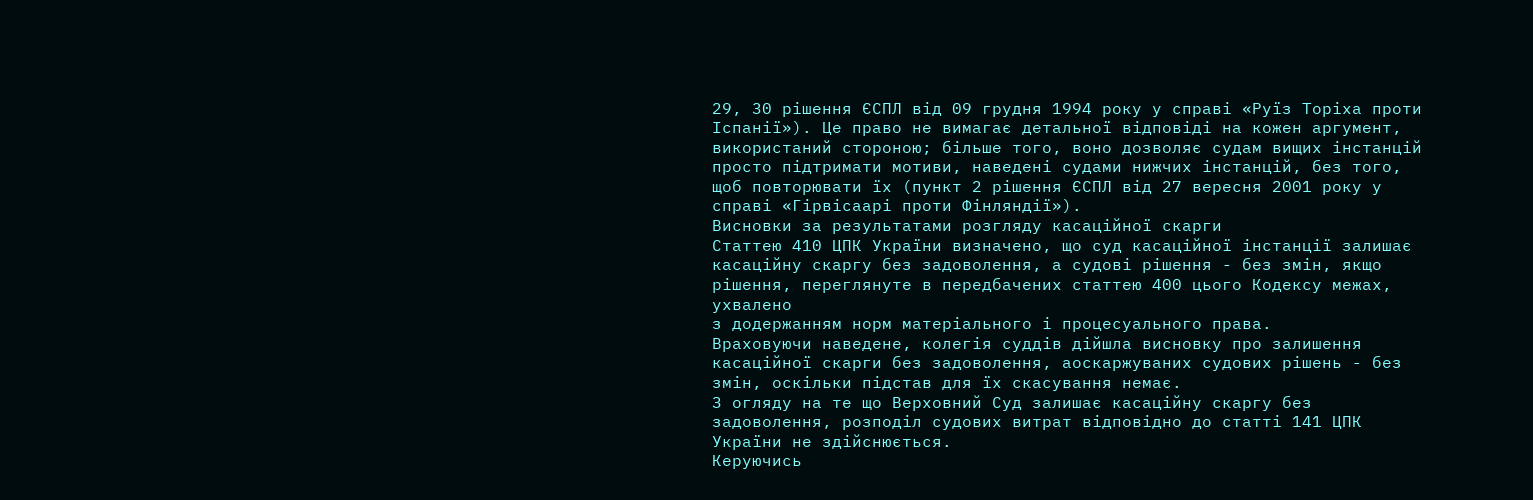29, 30 рішення ЄСПЛ від 09 грудня 1994 року у справі «Руїз Торіха проти Іспанії»). Це право не вимагає детальної відповіді на кожен аргумент, використаний стороною; більше того, воно дозволяє судам вищих інстанцій просто підтримати мотиви, наведені судами нижчих інстанцій, без того, щоб повторювати їх (пункт 2 рішення ЄСПЛ від 27 вересня 2001 року у справі «Гірвісаарі проти Фінляндії»).
Висновки за результатами розгляду касаційної скарги
Статтею 410 ЦПК України визначено, що суд касаційної інстанції залишає касаційну скаргу без задоволення, а судові рішення - без змін, якщо рішення, переглянуте в передбачених статтею 400 цього Кодексу межах, ухвалено
з додержанням норм матеріального і процесуального права.
Враховуючи наведене, колегія суддів дійшла висновку про залишення касаційної скарги без задоволення, аоскаржуваних судових рішень - без змін, оскільки підстав для їх скасування немає.
З огляду на те що Верховний Суд залишає касаційну скаргу без задоволення, розподіл судових витрат відповідно до статті 141 ЦПК України не здійснюється.
Керуючись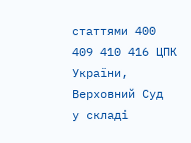статтями 400 409 410 416 ЦПК України, Верховний Суд
у складі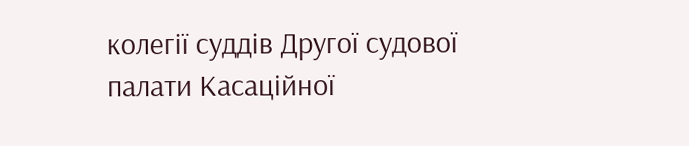колегії суддів Другої судової палати Касаційної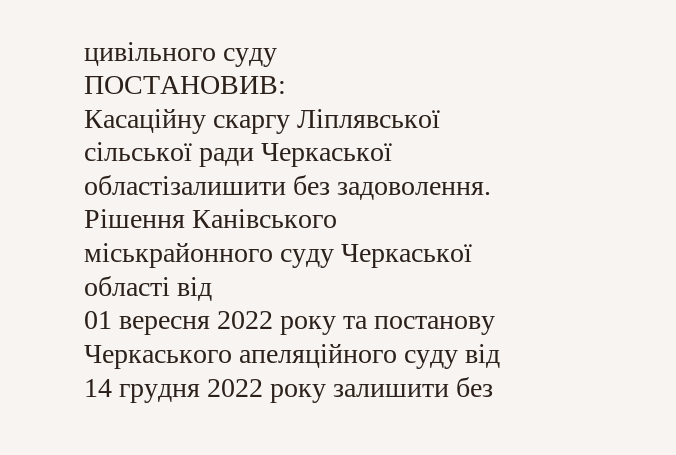цивільного суду
ПОСТАНОВИВ:
Касаційну скаргу Ліплявської сільської ради Черкаської областізалишити без задоволення.
Рішення Канівського міськрайонного суду Черкаської області від
01 вересня 2022 року та постанову Черкаського апеляційного суду від
14 грудня 2022 року залишити без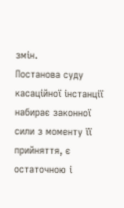змін.
Постанова суду касаційної інстанції набирає законної сили з моменту її прийняття, є остаточною і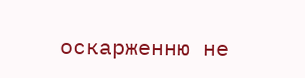оскарженню не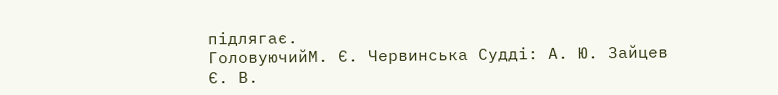підлягає.
ГоловуючийМ. Є. Червинська Судді: А. Ю. Зайцев Є. В.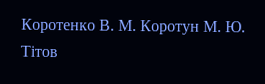Коротенко В. М. Коротун М. Ю. Тітов